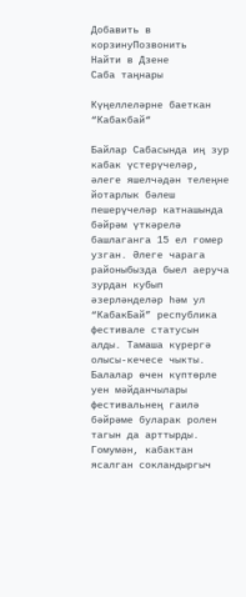Добавить в корзинуПозвонить
Найти в Дзене
Саба таңнары

Күңеллеләрне баеткан “Кабакбай“

Байлар Сабасында иң зур кабак үстерүчеләр, әлеге яшелчәдән телеңне йотарлык бәлеш пешерүчеләр катнашында бәйрәм үткәрелә башлаганга 15 ел гомер узган. Әлеге чарага районыбызда быел аеруча зурдан кубып әзерләнделәр һәм ул “КабакБай” республика фестивале статусын алды. Тамаша күрергә олысы-кечесе чыкты. Балалар өчен күптөрле уен мәйданчылары фестивальнең гаилә бәйрәме буларак ролен тагын да арттырды. Гомумән, кабактан ясалган сокландыргыч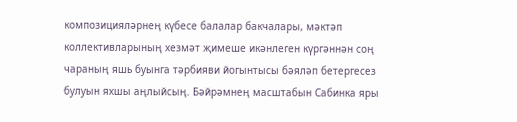композицияләрнең күбесе балалар бакчалары, мәктәп коллективларының хезмәт җимеше икәнлеген күргәннән соң чараның яшь буынга тәрбияви йогынтысы бәяләп бетергесез булуын яхшы аңлыйсың. Бәйрәмнең масштабын Сабинка яры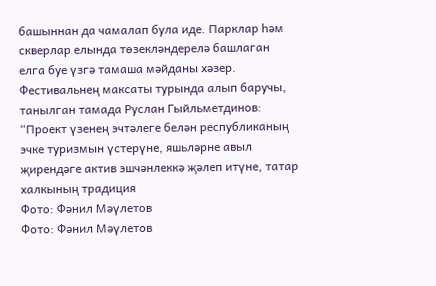башыннан да чамалап була иде. Парклар һәм скверлар елында төзекләндерелә башлаган елга буе үзгә тамаша мәйданы хәзер. Фестивальнең максаты турында алып баручы, танылган тамада Руслан Гыйльметдинов: “Проект үзенең эчтәлеге белән республиканың эчке туризмын үстерүне, яшьләрне авыл җирендәге актив эшчәнлеккә җәлеп итүне, татар халкының традиция
Фото: Фәнил Мәүлетов
Фото: Фәнил Мәүлетов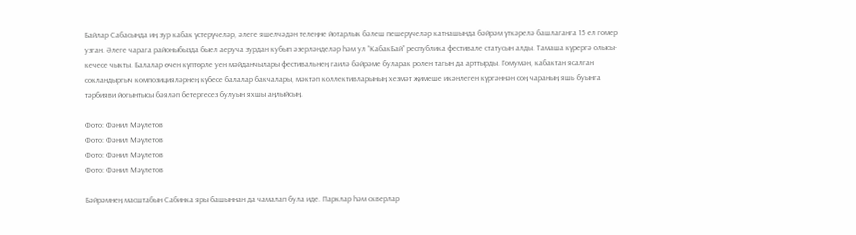Байлар Сабасында иң зур кабак үстерүчеләр, әлеге яшелчәдән телеңне йотарлык бәлеш пешерүчеләр катнашында бәйрәм үткәрелә башлаганга 15 ел гомер узган. Әлеге чарага районыбызда быел аеруча зурдан кубып әзерләнделәр һәм ул “КабакБай” республика фестивале статусын алды. Тамаша күрергә олысы-кечесе чыкты. Балалар өчен күптөрле уен мәйданчылары фестивальнең гаилә бәйрәме буларак ролен тагын да арттырды. Гомумән, кабактан ясалган сокландыргыч композицияләрнең күбесе балалар бакчалары, мәктәп коллективларының хезмәт җимеше икәнлеген күргәннән соң чараның яшь буынга тәрбияви йогынтысы бәяләп бетергесез булуын яхшы аңлыйсың.

Фото: Фәнил Мәүлетов
Фото: Фәнил Мәүлетов
Фото: Фәнил Мәүлетов
Фото: Фәнил Мәүлетов

Бәйрәмнең масштабын Сабинка яры башыннан да чамалап була иде. Парклар һәм скверлар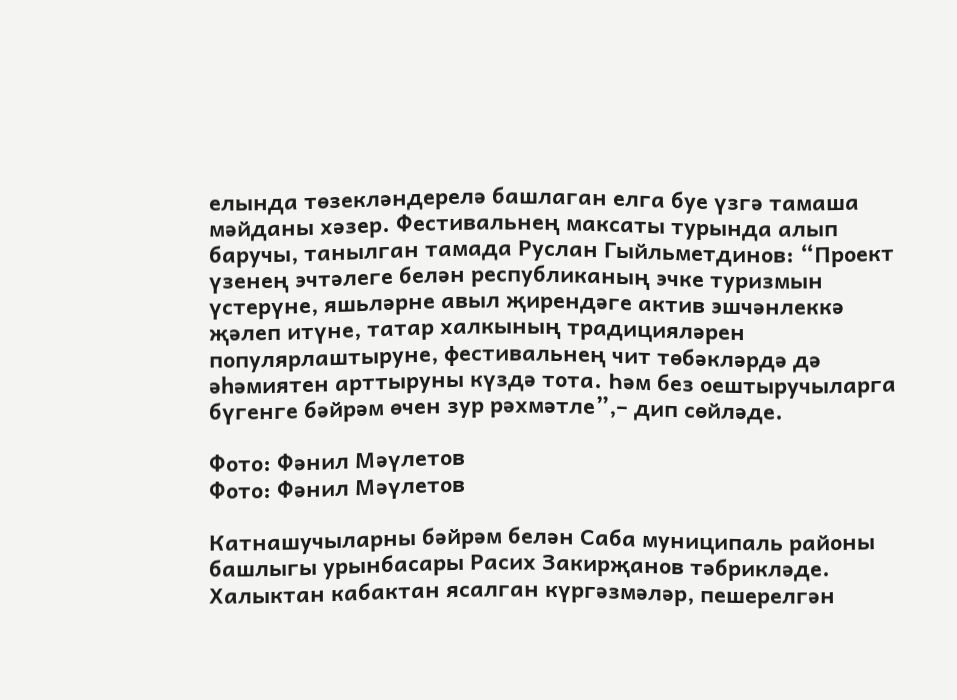елында төзекләндерелә башлаган елга буе үзгә тамаша мәйданы хәзер. Фестивальнең максаты турында алып баручы, танылган тамада Руслан Гыйльметдинов: “Проект үзенең эчтәлеге белән республиканың эчке туризмын үстерүне, яшьләрне авыл җирендәге актив эшчәнлеккә җәлеп итүне, татар халкының традицияләрен популярлаштыруне, фестивальнең чит төбәкләрдә дә әһәмиятен арттыруны күздә тота. Һәм без оештыручыларга бүгенге бәйрәм өчен зур рәхмәтле”,– дип сөйләде.

Фото: Фәнил Мәүлетов
Фото: Фәнил Мәүлетов

Катнашучыларны бәйрәм белән Саба муниципаль районы башлыгы урынбасары Расих Закирҗанов тәбрикләде. Халыктан кабактан ясалган күргәзмәләр, пешерелгән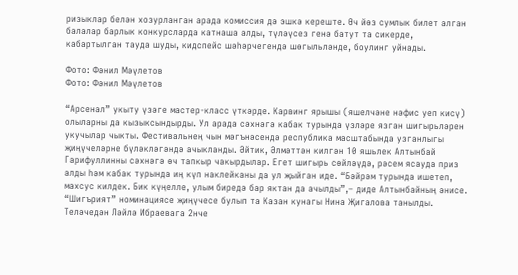ризыклар белән хозурланган арада комиссия дә эшкә кереште. Өч йөз сумлык билет алган балалар барлык конкурсларда катнаша алды, түләүсез генә батут та сикерде, кабартылган тауда шуды, кидспейс шәһәрчегендә шөгыльләнде, боулинг уйнады.

Фото: Фәнил Мәүлетов
Фото: Фәнил Мәүлетов

“Арсенал” укыту үзәге мастер-класс үткәрде. Карвинг ярышы (яшелчәне нәфис уеп кисү) олыларны да кызыксындырды. Ул арада сәхнәгә кабак турында үзләре язган шигырьләрен укучылар чыкты. Фестивальнең чын мәгънәсендә республика масштабында узганлыгы җиңүчеләрне бүләкләгәндә ачыкланды. Әйтик, Әлмәттән килгән 10 яшьлек Алтынбай Гарифуллинны сәхнәгә өч тапкыр чакырдылар. Егет шигырь сөйләүдә, рәсем ясауда приз алды һәм кабак турында иң күп наклейканы да ул җыйган иде. “Бәйрәм турында ишетеп, махсус килдек. Бик күңелле, улым биредә бар яктан да ачылды”,– диде Алтынбайның әнисе. “Шигърият” номинациясе җиңүчесе булып та Казан кунагы Нина Җигалова танылды. Теләчедән Ләйлә Ибраевага 2нче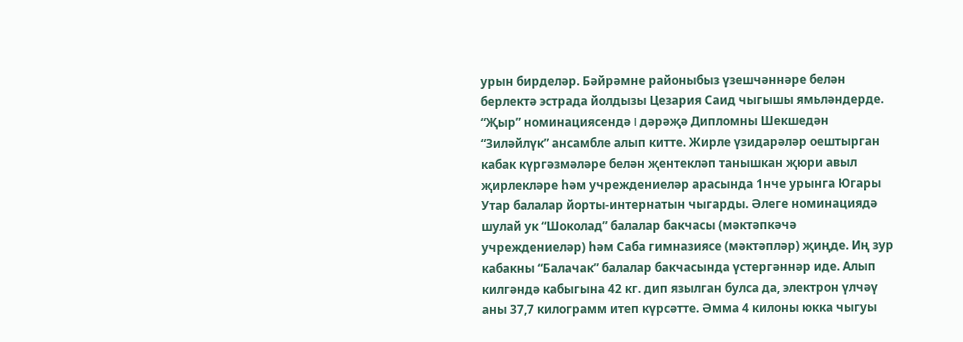урын бирделәр. Бәйрәмне районыбыз үзешчәннәре белән берлектә эстрада йолдызы Цезария Саид чыгышы ямьләндерде. “Җыр” номинациясендә I дәрәҗә Дипломны Шекшедән “Зиләйлүк” ансамбле алып китте. Жирле үзидарәләр оештырган кабак күргәзмәләре белән җентекләп танышкан җюри авыл җирлекләре һәм учреждениеләр арасында 1нче урынга Югары Утар балалар йорты-интернатын чыгарды. Әлеге номинациядә шулай ук “Шоколад” балалар бакчасы (мәктәпкәчә учреждениеләр) һәм Саба гимназиясе (мәктәпләр) җиңде. Иң зур кабакны “Балачак” балалар бакчасында үстергәннәр иде. Алып килгәндә кабыгына 42 кг. дип язылган булса да, электрон үлчәү аны 37,7 килограмм итеп күрсәтте. Әмма 4 килоны юкка чыгуы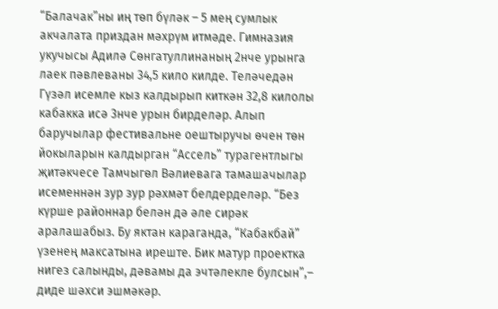“Балачак”ны иң төп бүләк – 5 мең сумлык акчалата приздан мәхрүм итмәде. Гимназия укучысы Адилә Сөнгатуллинаның 2нче урынга лаек пәвлеваны 34,5 кило килде. Теләчедән Гүзәл исемле кыз калдырып киткән 32,8 килолы кабакка исә 3нче урын бирделәр. Алып баручылар фестивальне оештыручы өчен төн йокыларын калдырган “Ассель” турагентлыгы җитәкчесе Тамчыгөл Вәлиевага тамашачылар исеменнән зур зур рәхмәт белдерделәр. “Без күрше районнар белән дә әле сирәк аралашабыз. Бу яктан караганда, “Кабакбай” үзенең максатына иреште. Бик матур проектка нигез салынды, дәвамы да эчтәлекле булсын”,– диде шәхси эшмәкәр.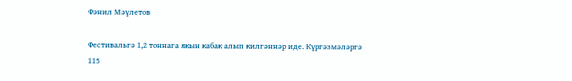Фәнил Мәүлетов

Фестивальгә 1,2 тоннага якын кабак алып килгәннәр иде. Күргәзмәләргә 115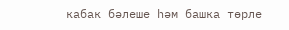кабак бәлеше һәм башка төрле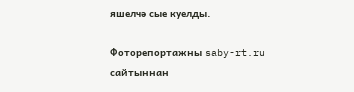яшелчә сые куелды.

Фоторепортажны saby-rt.ru сайтыннан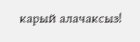карый алачаксыз!